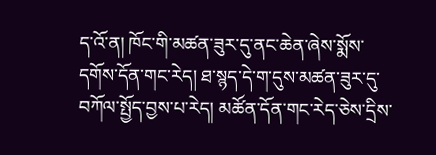ད་འོ་ན། ཁོང་གི་མཚན་ཟུར་དུ་ནང་ཆེན་ཞེས་སྨོས་དགོས་དོན་གང་རེད། ཐ་སྙད་དེ་ག་དུས་མཚན་ཟུར་དུ་བཀོལ་སྤྱོད་བྱས་པ་རེད། མཚོན་དོན་གང་རེད་ཅེས་དྲིས་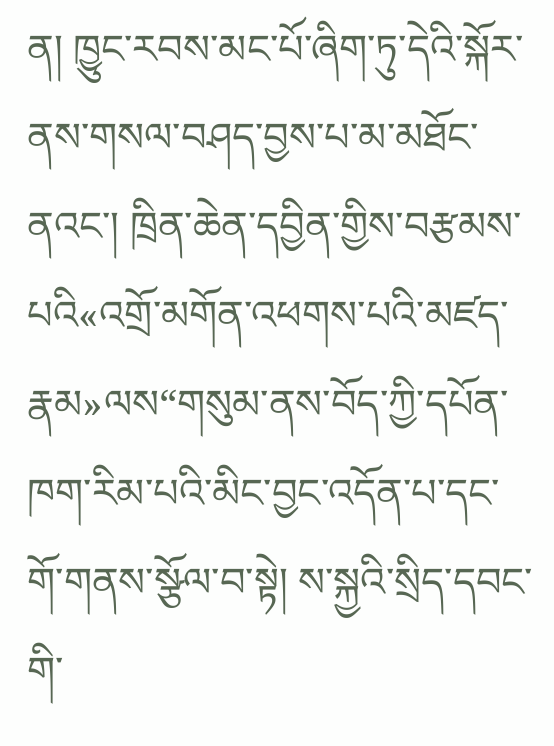ན། ཁྱུང་རབས་མང་པོ་ཞིག་ཏུ་དེའི་སྐོར་ནས་གསལ་བཤད་བྱས་པ་མ་མཐོང་ནའང་། ཁྲིན་ཆེན་དབྱིན་གྱིས་བརྩམས་པའི«འགྲོ་མགོན་འཕགས་པའི་མཛད་རྣམ»ལས“གསུམ་ནས་བོད་ཀྱི་དཔོན་ཁག་རིམ་པའི་མིང་བྱང་འདོན་པ་དང་གོ་གནས་སྩོལ་བ་སྟེ། ས་སྐྱའི་སྲིད་དབང་གི་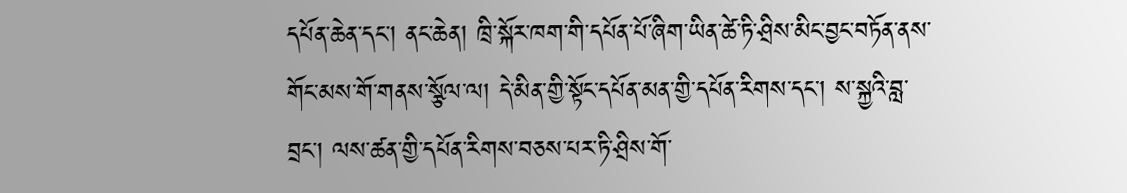དཔོན་ཆེན་དང་། ནང་ཆེན། ཁྲི་སྐོར་ཁག་གི་དཔོན་པོ་ཞིག་ཡིན་ཚེ་ཏི་ཤྲིས་མིང་བྱང་བཏོན་ནས་གོང་མས་གོ་གནས་སྩོལ་ལ། དེ་མིན་གྱི་སྟོང་དཔོན་མན་གྱི་དཔོན་རིགས་དང་། ས་སྐྱའི་བླ་བྲང་། ལས་ཚན་གྱི་དཔོན་རིགས་བཅས་པར་ཏི་ཤྲིས་གོ་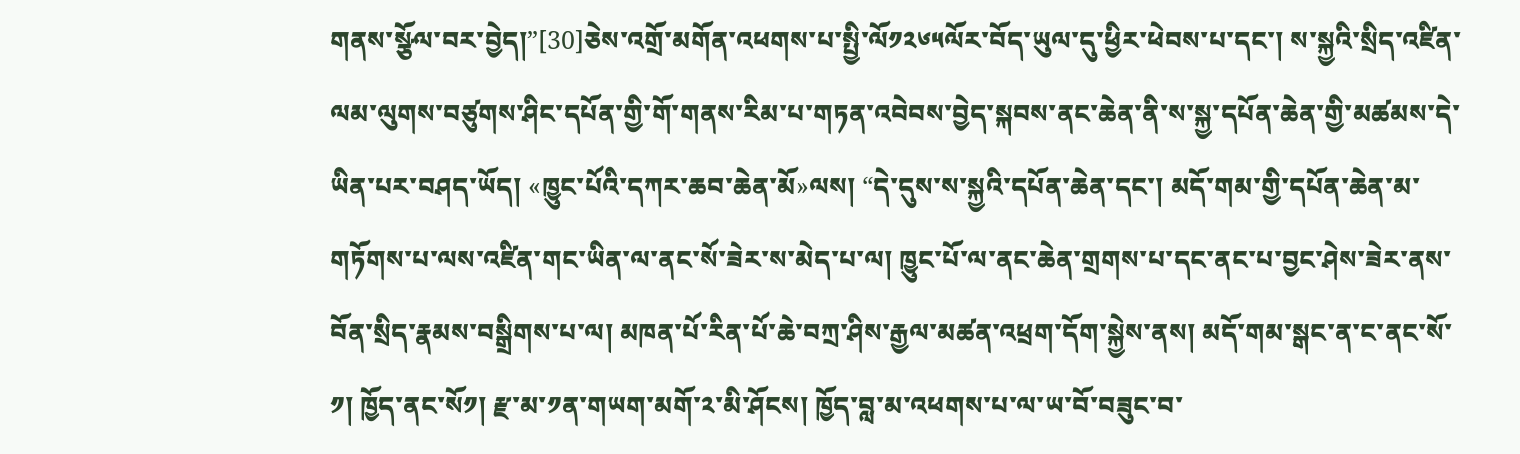གནས་སྩོལ་བར་བྱེད།”[30]ཅེས་འགྲོ་མགོན་འཕགས་པ་སྤྱི་ལོ༡༢༦༥ལོར་བོད་ཡུལ་དུ་ཕྱིར་ཕེབས་པ་དང་། ས་སྐྱའི་སྲིད་འཛིན་ལམ་ལུགས་བཙུགས་ཤིང་དཔོན་གྱི་གོ་གནས་རིམ་པ་གཏན་འབེབས་བྱེད་སྐབས་ནང་ཆེན་ནི་ས་སྐྱ་དཔོན་ཆེན་གྱི་མཚམས་དེ་ཡིན་པར་བཤད་ཡོད། «ཁྱུང་པོའི་དཀར་ཆབ་ཆེན་མོ»ལས། “དེ་དུས་ས་སྐྱའི་དཔོན་ཆེན་དང་། མདོ་གམ་གྱི་དཔོན་ཆེན་མ་གཏོགས་པ་ལས་འཛིན་གང་ཡིན་ལ་ནང་སོ་ཟེར་ས་མེད་པ་ལ། ཁྱུང་པོ་ལ་ནང་ཆེན་གྲགས་པ་དང་ནང་པ་བྱང་ཤེས་ཟེར་ནས་བོན་སྲིད་རྣམས་བསྒྲིགས་པ་ལ། མཁན་པོ་རིན་པོ་ཆེ་བཀྲ་ཤིས་རྒྱལ་མཚན་འཕྲག་དོག་སྐྱེས་ནས། མདོ་གམ་སྒང་ན་ང་ནང་སོ་༡། ཁྱོད་ནང་སོ༡། རྫ་མ་༡ན་གཡག་མགོ་༢་མི་ཤོངས། ཁྱོད་བླ་མ་འཕགས་པ་ལ་ཡ་བོ་བཟུང་བ་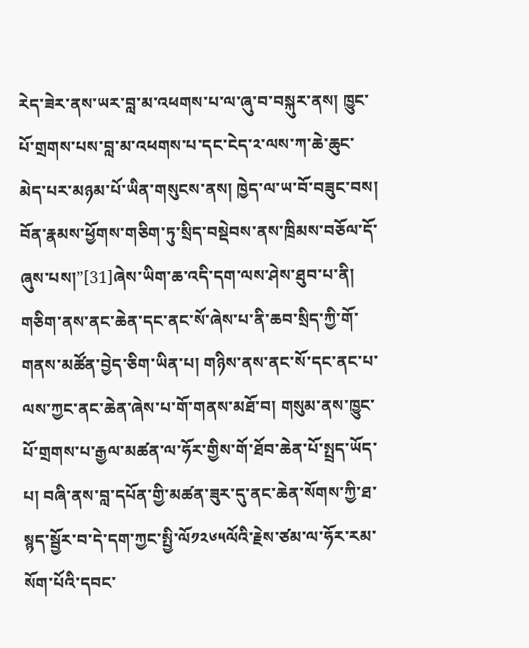རེད་ཟེར་ནས་ཡར་བླ་མ་འཕགས་པ་ལ་ཞུ་བ་བསྐུར་ནས། ཁྱུང་པོ་གྲགས་པས་བླ་མ་འཕགས་པ་དང་ངེད་༢་ལས་ཀ་ཆེ་ཆུང་མེད་པར་མཉམ་པོ་ཡིན་གསུངས་ནས། ཁྱེད་ལ་ཡ་བོ་བཟུང་བས། བོན་རྣམས་ཕྱོགས་གཅིག་ཏུ་སྲིད་བསྡེབས་ནས་ཁྲིམས་བཅོལ་དོ་ཞུས་པས།”[31]ཞེས་ཡིག་ཆ་འདི་དག་ལས་ཤེས་ཐུབ་པ་ནི། གཅིག་ནས་ནང་ཆེན་དང་ནང་སོ་ཞེས་པ་ནི་ཆབ་སྲིད་ཀྱི་གོ་གནས་མཚོན་བྱེད་ཅིག་ཡིན་པ། གཉིས་ནས་ནང་སོ་དང་ནང་པ་ལས་ཀྱང་ནང་ཆེན་ཞེས་པ་གོ་གནས་མཐོ་བ། གསུམ་ནས་ཁྱུང་པོ་གྲགས་པ་རྒྱལ་མཚན་ལ་ཧོར་གྱིས་གོ་ཐོབ་ཆེན་པོ་སྤྲད་ཡོད་པ། བཞི་ནས་བླ་དཔོན་གྱི་མཚན་ཟུར་དུ་ནང་ཆེན་སོགས་ཀྱི་ཐ་སྙད་སྦྱོར་བ་དེ་དག་ཀྱང་སྤྱི་ལོ༡༢༦༥ལོའི་རྗེས་ཙམ་ལ་ཧོར་རམ་སོག་པོའི་དབང་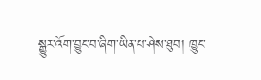སྒྱུར་འོག་བྱུང་བ་ཞིག་ཡིན་པ་ཤེས་ཐུབ། ཁྱུང་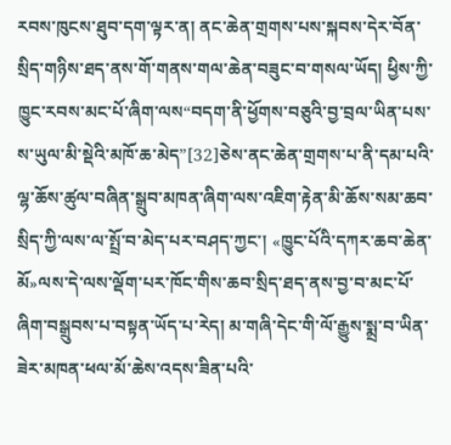རབས་ཁུངས་ཐུབ་དག་ལྟར་ན། ནང་ཆེན་གྲགས་པས་སྐབས་དེར་བོན་སྲིད་གཉིས་ཐད་ནས་གོ་གནས་གལ་ཆེན་བཟུང་བ་གསལ་ཡོད། ཕྱིས་ཀྱི་ཁྱུང་རབས་མང་པོ་ཞིག་ལས“བདག་ནི་ཕྱོགས་བཅུའི་བྱ་བྲལ་ཡིན་པས་ས་ཡུལ་མི་སྡེའི་མཁོ་ཆ་མེད”[32]ཅེས་ནང་ཆེན་གྲགས་པ་ནི་དམ་པའི་ལྷ་ཆོས་ཚུལ་བཞིན་སྒྲུབ་མཁན་ཞིག་ལས་འཇིག་རྟེན་མི་ཆོས་སམ་ཆབ་སྲིད་ཀྱི་ལས་ལ་སྤྲོ་བ་མེད་པར་བཤད་ཀྱང་། «ཁྱུང་པོའི་དཀར་ཆབ་ཆེན་མོ»ལས་དེ་ལས་ལྡོག་པར་ཁོང་གིས་ཆབ་སྲིད་ཐད་ནས་བྱ་བ་མང་པོ་ཞིག་བསྒྲུབས་པ་བསྟན་ཡོད་པ་རེད། མ་གཞི་དེང་གི་ལོ་རྒྱུས་སྨྲ་བ་ཡིན་ཟེར་མཁན་ཕལ་མོ་ཆེས་འདས་ཟིན་པའི་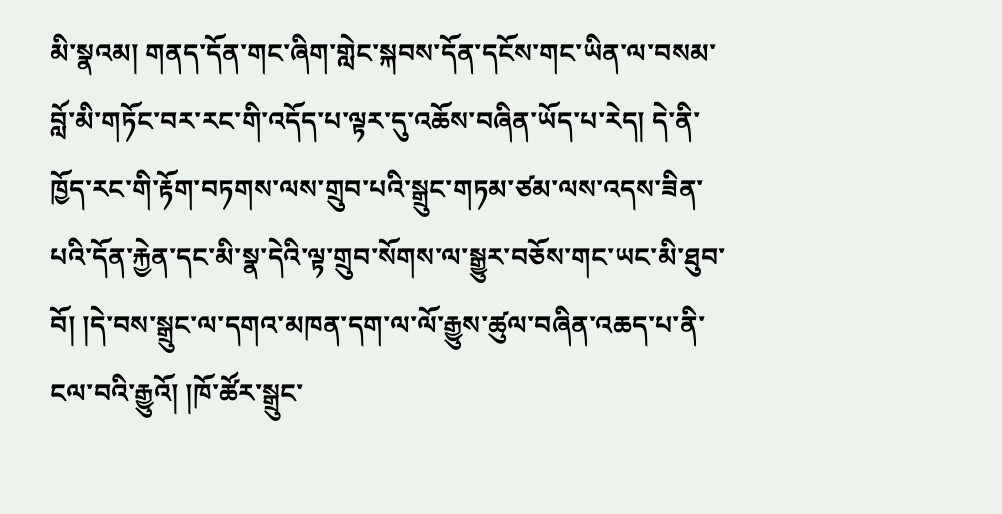མི་སྣའམ། གནད་དོན་གང་ཞིག་གླེང་སྐབས་དོན་དངོས་གང་ཡིན་ལ་བསམ་བློ་མི་གཏོང་བར་རང་གི་འདོད་པ་ལྟར་དུ་འཆོས་བཞིན་ཡོད་པ་རེད། དེ་ནི་ཁྱོད་རང་གི་རྟོག་བཏགས་ལས་གྲུབ་པའི་སྒྲུང་གཏམ་ཙམ་ལས་འདས་ཟིན་པའི་དོན་རྐྱེན་དང་མི་སྣ་དེའི་ལྟ་གྲུབ་སོགས་ལ་སྒྱུར་བཅོས་གང་ཡང་མི་ཐུབ་བོ། །དེ་བས་སྒྲུང་ལ་དགའ་མཁན་དག་ལ་ལོ་རྒྱུས་ཚུལ་བཞིན་འཆད་པ་ནི་ངལ་བའི་རྒྱུའོ། །ཁོ་ཚོར་སྒྲུང་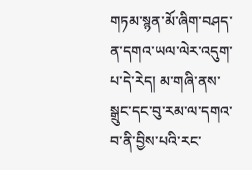གཏམ་སྙན་མོ་ཞིག་བཤད་ན་དགའ་ཡལ་ལེར་འདུག་པ་དེ་རེད། མ་གཞི་ནས་སྒྲུང་དང་བུ་རམ་ལ་དགའ་བ་ནི་བྱིས་པའི་རང་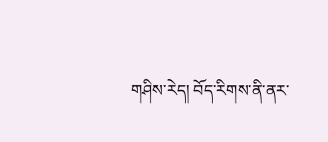གཤིས་རེད། བོད་རིགས་ནི་ནར་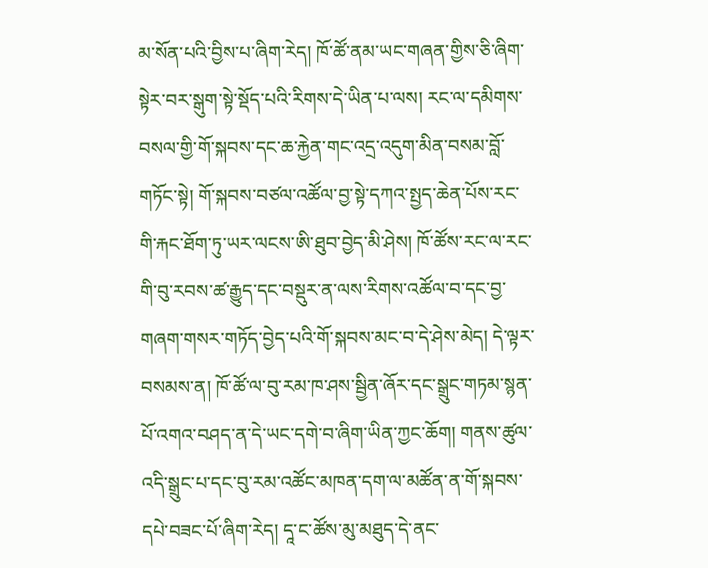མ་སོན་པའི་བྱིས་པ་ཞིག་རེད། ཁོ་ཚོ་ནམ་ཡང་གཞན་གྱིས་ཅི་ཞིག་སྟེར་བར་སྒུག་སྟེ་སྡོད་པའི་རིགས་དེ་ཡིན་པ་ལས། རང་ལ་དམིགས་བསལ་གྱི་གོ་སྐབས་དང་ཆ་རྐྱེན་གང་འདྲ་འདུག་མིན་བསམ་བློ་གཏོང་སྟེ། གོ་སྐབས་བཙལ་འཚོལ་བྱ་སྟེ་དཀའ་སྤྱད་ཆེན་པོས་རང་གི་རྐང་ཐོག་ཏུ་ཡར་ལངས་ཨི་ཐུབ་བྱེད་མི་ཤེས། ཁོ་ཚོས་རང་ལ་རང་གི་བུ་རབས་ཚ་རྒྱུད་དང་བསྡུར་ན་ལས་རིགས་འཚོལ་བ་དང་བྱ་གཞག་གསར་གཏོད་བྱེད་པའི་གོ་སྐབས་མང་བ་དེ་ཤེས་མེད། དེ་ལྟར་བསམས་ན། ཁོ་ཚོ་ལ་བུ་རམ་ཁ་ཤས་སྦྱིན་ཞོར་དང་སྒྲུང་གཏམ་སྙན་པོ་འགའ་བཤད་ན་དེ་ཡང་དགེ་བ་ཞིག་ཡིན་ཀྱང་ཆོག། གནས་ཚུལ་འདི་སྒྲུང་པ་དང་བུ་རམ་འཚོང་མཁན་དག་ལ་མཚོན་ན་གོ་སྐབས་དཔེ་བཟང་པོ་ཞིག་རེད། དཱ་ང་ཚོས་མུ་མཐུད་དེ་ནང་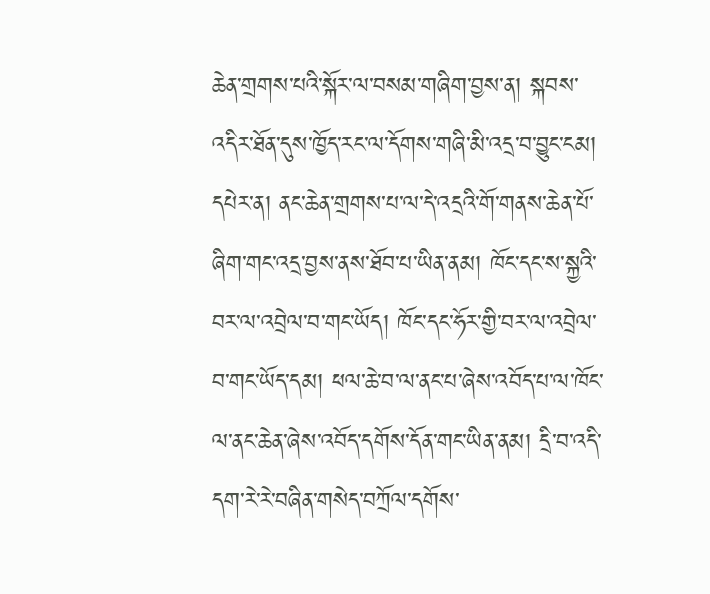ཆེན་གྲགས་པའི་སྐོར་ལ་བསམ་གཞིག་བྱས་ན། སྐབས་འདིར་ཐོན་དུས་ཁྱོད་རང་ལ་དོགས་གཞི་མི་འདྲ་བ་བྱུང་ངམ། དཔེར་ན། ནང་ཆེན་གྲགས་པ་ལ་དེ་འདྲའི་གོ་གནས་ཆེན་པོ་ཞིག་གང་འདྲ་བྱས་ནས་ཐོབ་པ་ཡིན་ནམ། ཁོང་དང་ས་སྐྱའི་བར་ལ་འབྲེལ་བ་གང་ཡོད། ཁོང་དང་ཧོར་གྱི་བར་ལ་འབྲེལ་བ་གང་ཡོད་དམ། ཕལ་ཆེ་བ་ལ་ནང་པ་ཞེས་འབོད་པ་ལ་ཁོང་ལ་ནང་ཆེན་ཞེས་འབོད་དགོས་དོན་གང་ཡིན་ནམ། དྲི་བ་འདི་དག་རེ་རེ་བཞིན་གསེད་བཀྲོལ་དགོས་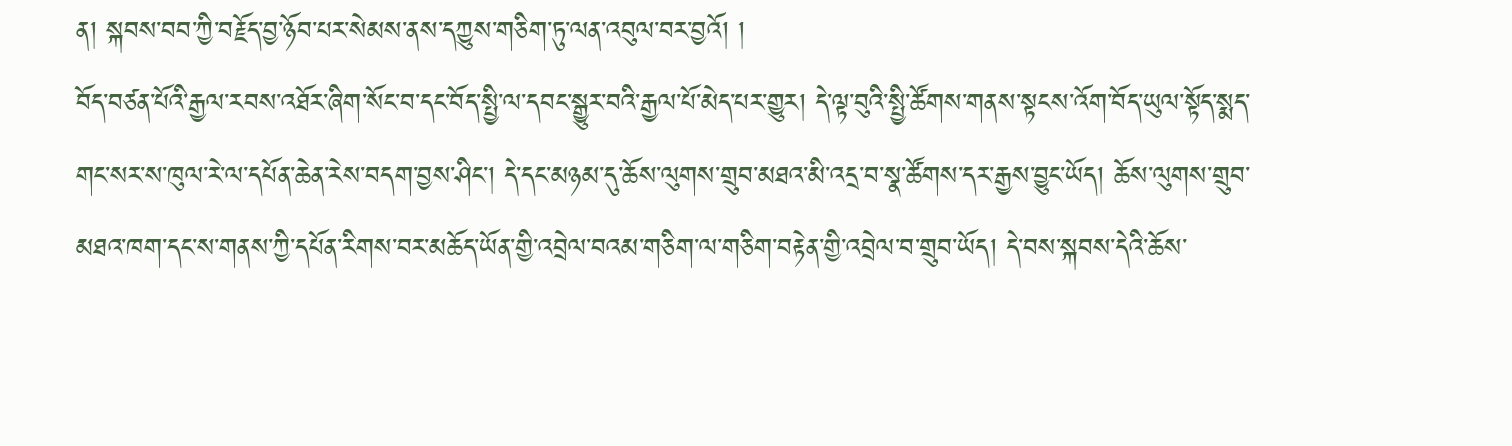ན། སྐབས་བབ་ཀྱི་བརྗོད་བྱ་ཉོབ་པར་སེམས་ནས་དཀྱུས་གཅིག་ཏུ་ལན་འབུལ་བར་བྱའོ། །
བོད་བཙན་པོའི་རྒྱལ་རབས་འཐོར་ཞིག་སོང་བ་དང་བོད་སྤྱི་ལ་དབང་སྒྱུར་བའི་རྒྱལ་པོ་མེད་པར་གྱུར། དེ་ལྟ་བུའི་སྤྱི་ཚོགས་གནས་སྟངས་འོག་བོད་ཡུལ་སྟོད་སྨད་གང་སར་ས་ཁུལ་རེ་ལ་དཔོན་ཆེན་རེས་བདག་བྱས་ཤིང་། དེ་དང་མཉམ་དུ་ཆོས་ལུགས་གྲུབ་མཐའ་མི་འདྲ་བ་སྣ་ཚོགས་དར་རྒྱས་བྱུང་ཡོད། ཆོས་ལུགས་གྲུབ་མཐའ་ཁག་དང་ས་གནས་ཀྱི་དཔོན་རིགས་བར་མཆོད་ཡོན་གྱི་འབྲེལ་བའམ་གཅིག་ལ་གཅིག་བརྟེན་གྱི་འབྲེལ་བ་གྲུབ་ཡོད། དེ་བས་སྐབས་དེའི་ཆོས་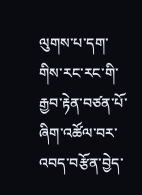ལུགས་པ་དག་གིས་རང་རང་གི་རྒྱབ་རྟེན་བཙན་པོ་ཞིག་འཚོལ་བར་འབད་བརྩོན་བྱེད་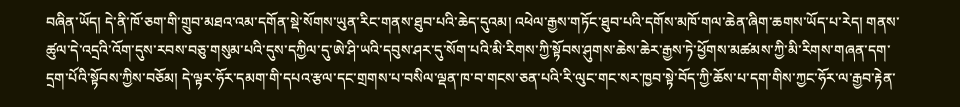བཞིན་ཡོད། དེ་ནི་ཁོ་ཅག་གི་གྲུབ་མཐའ་འམ་དགོན་སྡེ་སོགས་ཡུན་རིང་གནས་ཐུབ་པའི་ཆེད་དུའམ། འཕེལ་རྒྱས་གཏོང་ཐུབ་པའི་དགོས་མཁོ་གལ་ཆེན་ཞིག་ཆགས་ཡོད་པ་རེད། གནས་ཚུལ་དེ་འདྲའི་འོག་དུས་རབས་བཅུ་གསུམ་པའི་དུས་དཀྱིལ་དུ་ཨེ་ཤི་ཡའི་དབུས་ཤར་དུ་སོག་པའི་མི་རིགས་ཀྱི་སྟོབས་ཤུགས་ཆེས་ཆེར་རྒྱས་ཏེ་ཕྱོགས་མཚམས་ཀྱི་མི་རིགས་གཞན་དག་དྲག་པོའི་སྟོབས་ཀྱིས་བཅོམ། དེ་ལྟར་ཧོར་དམག་གི་དཔའ་རྩལ་དང་གྲགས་པ་བསིལ་ལྡན་ཁ་བ་གངས་ཅན་པའི་རི་ལུང་གང་སར་ཁྱབ་སྟེ་བོད་ཀྱི་ཆོས་པ་དག་གིས་ཀྱང་ཧོར་ལ་རྒྱབ་རྟེན་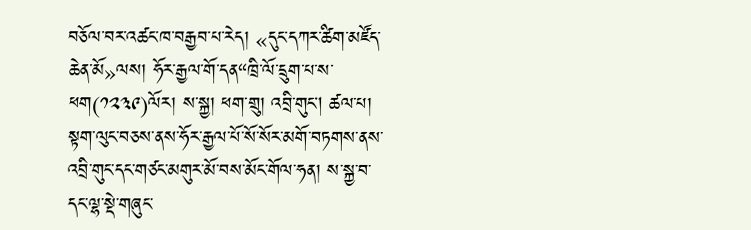བཅོལ་བར་འཚང་ཁ་བརྒྱབ་པ་རེད། «དུང་དཀར་ཚིག་མཛོད་ཆེན་མོ»ལས། ཧོར་རྒྱལ་གོ་དན“ཁྲི་ལོ་དྲུག་པ་ས་ཕག(༡༢༣༩)ལོར། ས་སྐྱ། ཕག་གྲུ། འབྲི་གུང། ཚལ་པ། སྟག་ལུང་བཅས་ནས་ཧོར་རྒྱལ་པོ་སོ་སོར་མགོ་བཏགས་ནས་འབྲི་གུང་དང་གཙང་མགུར་མོ་བས་མོང་གོལ་ཧན། ས་སྐྱ་བ་དང་ལྷ་སྡེ་གཞུང་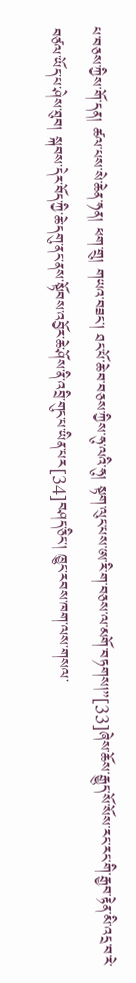པ་བཅས་ཀྱིས་གོ་དན། ཚལ་པས་སེ་ཆེན་ཧན། ཕག་གྲུ། གཡའ་བཟང། ཐང་པོ་ཆེ་བ་བཅས་ཀྱིས་ཧུ་ལའི་ཧུ། སྟག་ལུང་པས་ཨ་རི་ག་བཅས་ལ་མགོ་བཏགས།”[33]ཞེས་ཆོས་རྒྱུད་སོ་སོས་རང་རང་གི་རྒྱབ་རྟེན་མི་འདྲ་བ་རེ་བཙལ་ཡོད་པ་ཤེས་ཐུབ། སྐབས་དེར་བོད་ཀྱི་ཆེ་དགུ་ནང་ནས་སྟོབས་འབྱོར་ཆེ་ཤོས་ནི་འབྲི་གུང་པ་ཡིན་པར[34]བཤད་ཅིང་། ཁྱུང་རབས་ཁག་ལས་གསལ་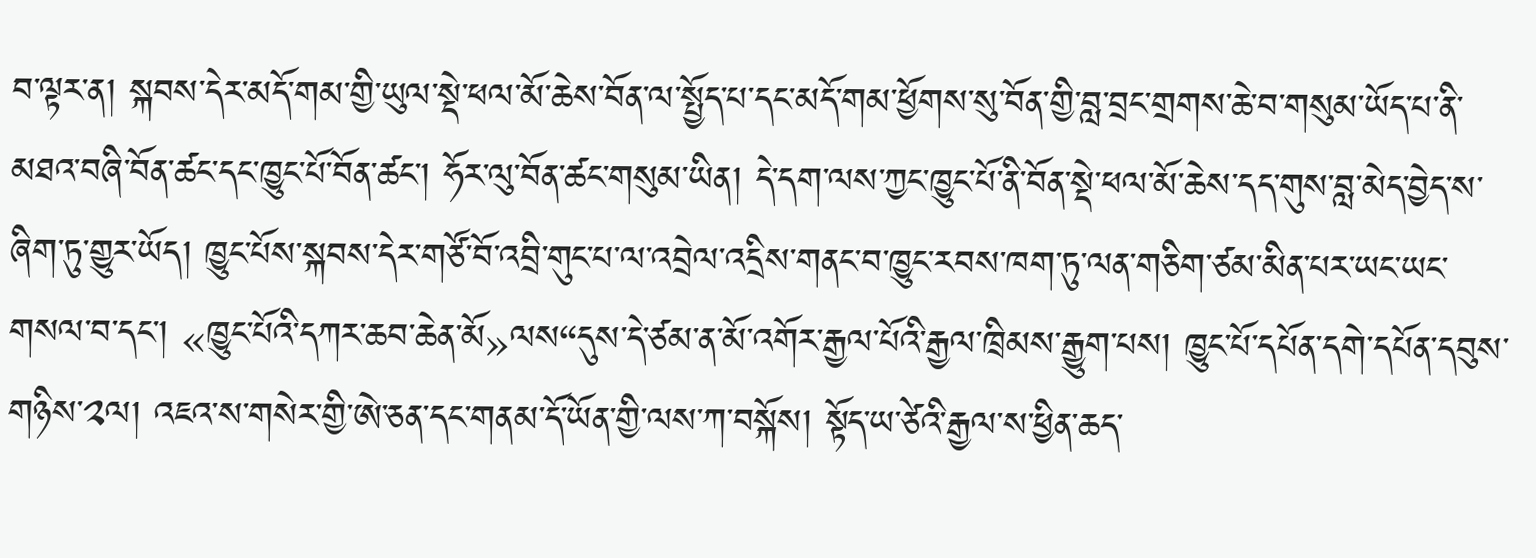བ་ལྟར་ན། སྐབས་དེར་མདོ་གམ་གྱི་ཡུལ་སྡེ་ཕལ་མོ་ཆེས་བོན་ལ་སྤྱོད་པ་དང་མདོ་གམ་ཕྱོགས་སུ་བོན་གྱི་བླ་བྲང་གྲགས་ཆེ་བ་གསུམ་ཡོད་པ་ནི་མཐའ་བཞི་བོན་ཚང་དང་ཁྱུང་པོ་བོན་ཚང་། ཧོར་ལུ་བོན་ཚང་གསུམ་ཡིན། དེ་དག་ལས་ཀྱང་ཁྱུང་པོ་ནི་བོན་སྡེ་ཕལ་མོ་ཆེས་དད་གུས་བླ་མེད་བྱེད་ས་ཞིག་ཏུ་གྱུར་ཡོད། ཁྱུང་པོས་སྐབས་དེར་གཙོ་བོ་འབྲི་གུང་པ་ལ་འབྲེལ་འདྲིས་གནང་བ་ཁྱུང་རབས་ཁག་ཏུ་ལན་གཅིག་ཙམ་མིན་པར་ཡང་ཡང་གསལ་བ་དང་། «ཁྱུང་པོའི་དཀར་ཆབ་ཆེན་མོ»ལས“དུས་དེ་ཙམ་ན་མོ་འགོར་རྒྱལ་པོའི་རྒྱལ་ཁྲིམས་རྒྱུག་པས། ཁྱུང་པོ་དཔོན་དགེ་དཔོན་དབུས་གཉིས་༢ལ། འཇའ་ས་གསེར་གྱི་ཨེ་ཅན་དང་གནམ་དོ་ཡོན་གྱི་ལས་ཀ་བསྐོས། སྟོད་ཡ་ཙེའི་རྒྱལ་ས་ཕྱིན་ཆད་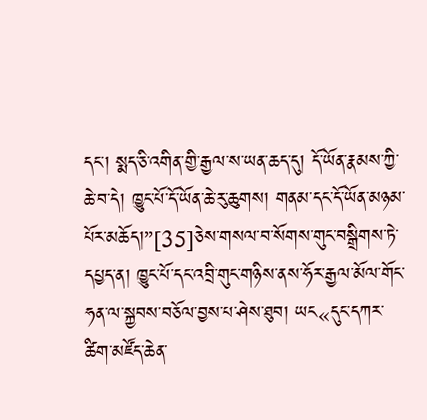དང་། སྨད་ཅི་འགིན་གྱི་རྒྱལ་ས་ཡན་ཆད་དུ། དོ་ཡོན་རྣམས་ཀྱི་ཆེ་བ་དེ། ཁྱུང་པོ་དོ་ཡོན་ཆེ་རུ་ཆུགས། གནམ་དང་དོ་ཡོན་མཉམ་པོར་མཆོད།”[35]ཅེས་གསལ་བ་སོགས་གུང་བསྒྲིགས་ཏེ་དཔྱད་ན། ཁྱུང་པོ་དང་འབྲི་གུང་གཉིས་ནས་ཧོར་རྒྱལ་མོལ་གོང་ཧན་ལ་སྐྱབས་བཅོལ་བྱས་པ་ཤེས་ཐུབ། ཡང«དུང་དཀར་ཚིག་མཛོད་ཆེན་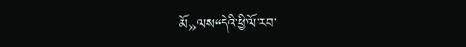མོ»ལས“དེའི་ཕྱི་ལོ་རབ་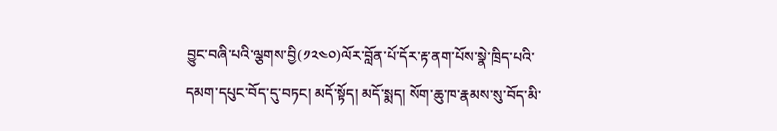བྱུང་བཞི་པའི་ལྕགས་བྱི(༡༢༤༠)ལོར་བློན་པོ་དོར་རྟ་ནག་པོས་སྣེ་ཁྲིད་པའི་དམག་དཔུང་བོད་དུ་བཏང། མདོ་སྟོད། མདོ་སྨད། སོག་ཆུ་ཁ་རྣམས་སུ་བོད་མི་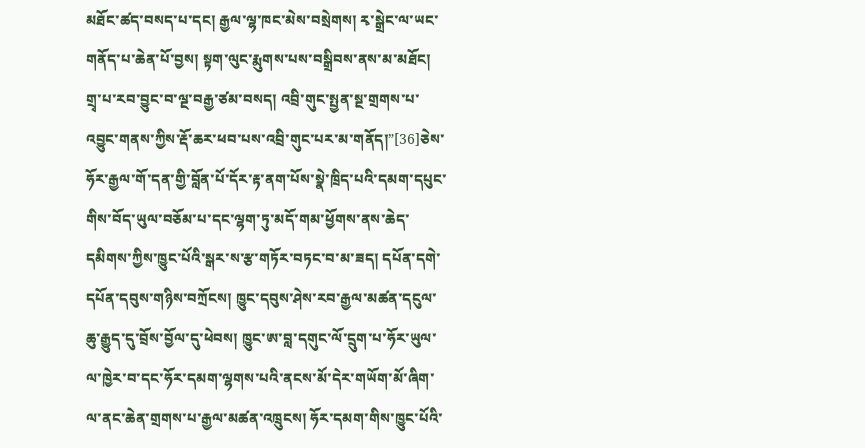མཐོང་ཚད་བསད་པ་དང། རྒྱལ་ལྷ་ཁང་མེས་བསྲེགས། རྭ་སྒྲེང་ལ་ཡང་གནོད་པ་ཆེན་པོ་བྱས། སྟག་ལུང་རྨུགས་པས་བསྒྲིབས་ནས་མ་མཐོང། གྲྭ་པ་རབ་བྱུང་བ་ལྔ་བརྒྱ་ཙམ་བསད། འབྲི་གུང་སྤྱན་སྔ་གྲགས་པ་འབྱུང་གནས་ཀྱིས་རྡོ་ཆར་ཕབ་པས་འབྲི་གུང་པར་མ་གནོད།”[36]ཅེས་ཧོར་རྒྱལ་གོ་དན་གྱི་བློན་པོ་དོར་རྟ་ནག་པོས་སྣེ་ཁྲིད་པའི་དམག་དཔུང་གིས་བོད་ཡུལ་བཅོམ་པ་དང་ལྷག་ཏུ་མདོ་གམ་ཕྱོགས་ནས་ཆེད་དམིགས་ཀྱིས་ཁྱུང་པོའི་སྒར་ས་རྩ་གཏོར་བཏང་བ་མ་ཟད། དཔོན་དགེ་དཔོན་དབུས་གཉིས་བཀྲོངས། ཁྱུང་དབུས་ཤེས་རབ་རྒྱལ་མཚན་དངུལ་ཆུ་རྒྱུད་དུ་བྲོས་བྱོལ་དུ་ཕེབས། ཁྱུང་ཨ་བླ་དགུང་ལོ་དྲུག་པ་ཧོར་ཡུལ་ལ་ཁྱེར་བ་དང་ཧོར་དམག་ལྷགས་པའི་ནངས་མོ་དེར་གཡོག་མོ་ཞིག་ལ་ནང་ཆེན་གྲགས་པ་རྒྱལ་མཚན་འཁྲུངས། ཧོར་དམག་གིས་ཁྱུང་པོའི་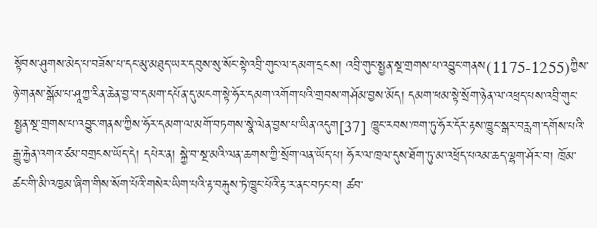སྟོབས་ཤུགས་མེད་པ་བཟོས་པ་དང་མུ་མཐུད་ཡར་དབུས་སུ་སོང་སྟེ་འབྲི་གུང་ལ་དམག་དྲངས། འབྲི་གུང་སྤྱན་སྔ་གྲགས་པ་འབྱུང་གནས(1175-1255)ཀྱིས་ཉེ་གནས་སྒོམ་པ་ཤཱཀྱ་རིན་ཆེན་བྱ་བ་དམག་དཔོན་དུ་མངག་སྟེ་ཧོར་དམག་འགོག་པའི་གྲབས་གཤོམ་བྱས་མོད། དམག་ཕམ་སྟེ་སྲོག་ཉེན་ལ་འཕྲད་པས་འབྲི་གུང་སྤྱན་སྔ་གྲགས་པ་འབྱུང་གནས་ཀྱིས་ཧོར་དམག་ལ་མགོ་བཏགས་སྣེ་ལེན་བྱས་པ་ཡིན་འདུག[37] ཁྱུང་རབས་ཁག་ཏུ་ཧོར་དོར་རྟས་ཁྱུང་སྒར་བརླག་དགོས་པའི་རྒྱུ་རྐྱེན་འགའ་ཙམ་བགྲངས་ཡོད་དེ། དཔེར་ན། སྐྱེ་བ་སྔ་མའི་ལན་ཆགས་ཀྱི་སྲོག་ལན་ཡོད་པ། ཧོར་ལ་ཁྲལ་དུས་ཐོག་ཏུ་མ་འཕྲོད་པའམ་ཆད་ལྷག་ཤོར་བ། ཁྲོམ་ཚང་གི་མི་འཁྱམ་ཞིག་གིས་སོག་པོའི་གསེར་ཡིག་པའི་རྟ་བརྐུས་ཏེ་ཁྱུང་པོའི་རྟ་ར་ནང་བཏང་བ། ཚབ་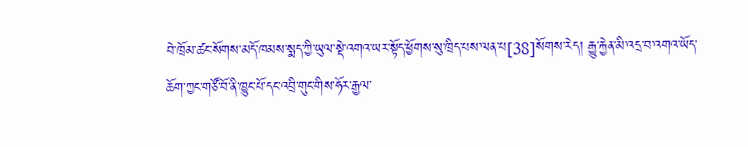བེ་ཁྲོམ་ཚང་སོགས་མདོ་ཁམས་སྨད་ཀྱི་ཡུལ་སྡེ་འགའ་ཡར་སྟོད་ཕྱོགས་སུ་ཁྲིད་པས་ལན་པ[38]སོགས་རེད། རྒྱུ་རྐྱེན་མི་འདྲ་བ་འགའ་ཡོད་ཆོག་ཀྱང་གཙོ་བོ་ནི་ཁྱུང་པོ་དང་འབྲི་གུང་གིས་ཧོར་རྒྱལ་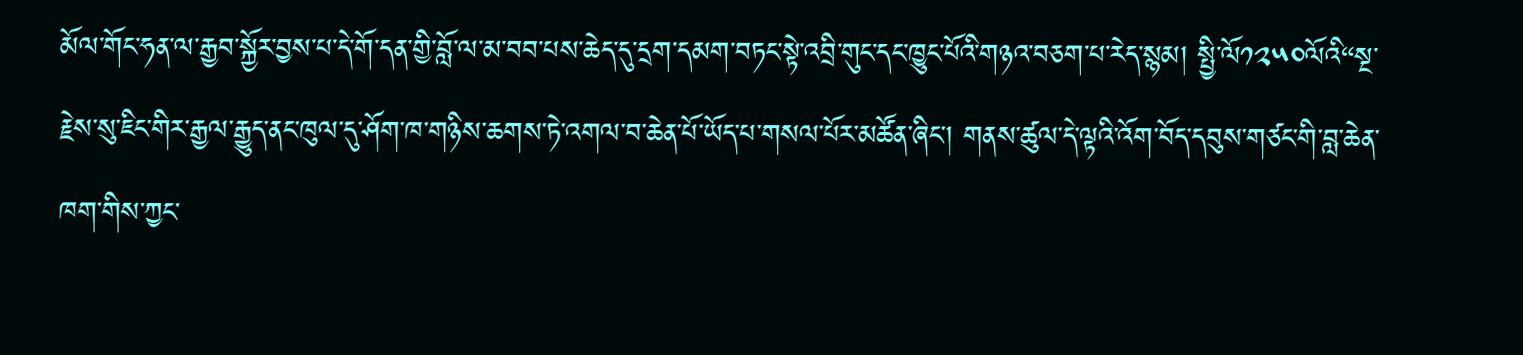མོལ་གོང་ཧན་ལ་རྒྱབ་སྐྱོར་བྱས་པ་དེ་གོ་དན་གྱི་བློ་ལ་མ་བབ་པས་ཆེད་དུ་དྲག་དམག་བཏང་སྟེ་འབྲི་གུང་དང་ཁྱུང་པོའི་གཉའ་བཅག་པ་རེད་སྙམ། སྤྱི་ལོ༡༢༥༠ལོའི“སྔ་རྗེས་སུ་ཇིང་གིར་རྒྱལ་རྒྱུད་ནང་ཁུལ་དུ་ཤོག་ཁ་གཉིས་ཆགས་ཏེ་འགལ་བ་ཆེན་པོ་ཡོད་པ་གསལ་པོར་མཚོན་ཞིང་། གནས་ཚུལ་དེ་ལྟའི་འོག་བོད་དབུས་གཙང་གི་བླ་ཆེན་ཁག་གིས་ཀྱང་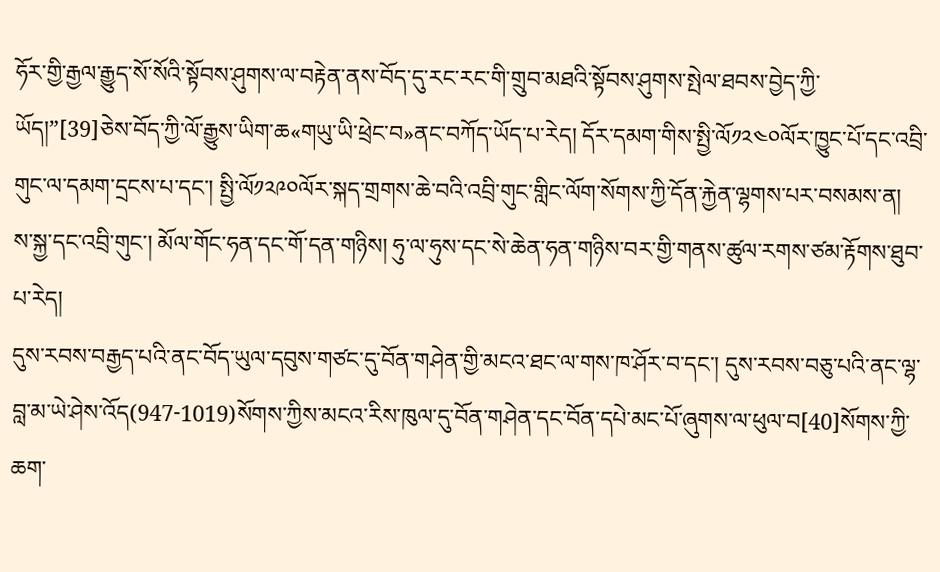ཧོར་གྱི་རྒྱལ་རྒྱུད་སོ་སོའི་སྟོབས་ཤུགས་ལ་བརྟེན་ནས་བོད་དུ་རང་རང་གི་གྲུབ་མཐའི་སྟོབས་ཤུགས་སྤེལ་ཐབས་བྱེད་ཀྱི་ཡོད།”[39]ཅེས་བོད་ཀྱི་ལོ་རྒྱུས་ཡིག་ཆ«གཡུ་ཡི་ཕྲེང་བ»ནང་བཀོད་ཡོད་པ་རེད། དོར་དམག་གིས་སྤྱི་ལོ༡༢༤༠ལོར་ཁྱུང་པོ་དང་འབྲི་གུང་ལ་དམག་དྲངས་པ་དང་། སྤྱི་ལོ༡༢༩༠ལོར་སྐད་གྲགས་ཆེ་བའི་འབྲི་གུང་གླིང་ལོག་སོགས་ཀྱི་དོན་རྐྱེན་ལྷགས་པར་བསམས་ན། ས་སྐྱ་དང་འབྲི་གུང་། མོལ་གོང་ཧན་དང་གོ་དན་གཉིས། ཧུ་ལ་ཧུས་དང་སེ་ཆེན་ཧན་གཉིས་བར་གྱི་གནས་ཚུལ་རགས་ཙམ་རྟོགས་ཐུབ་པ་རེད།
དུས་རབས་བརྒྱད་པའི་ནང་བོད་ཡུལ་དབུས་གཙང་དུ་བོན་གཤེན་གྱི་མངའ་ཐང་ལ་གས་ཁ་ཤོར་བ་དང་། དུས་རབས་བཅུ་པའི་ནང་ལྷ་བླ་མ་ཡེ་ཤེས་འོད(947-1019)སོགས་ཀྱིས་མངའ་རིས་ཁུལ་དུ་བོན་གཤེན་དང་བོན་དཔེ་མང་པོ་ཞུགས་ལ་ཕུལ་བ[40]སོགས་ཀྱི་ཆག་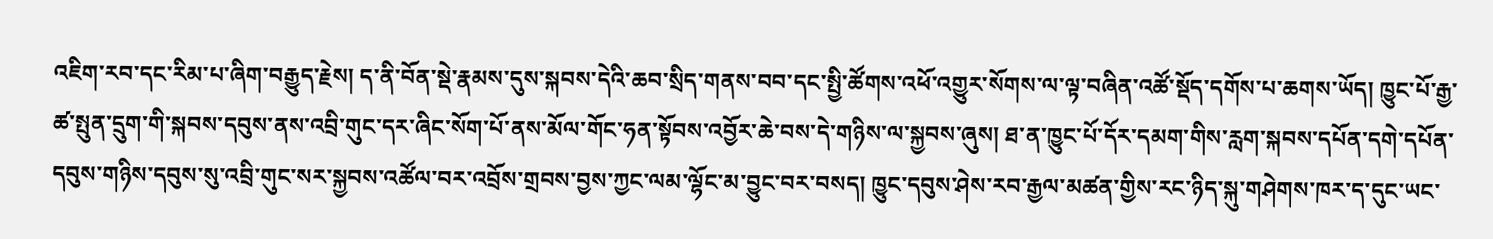འཇིག་རབ་དང་རིམ་པ་ཞིག་བརྒྱུད་རྗེས། ད་ནི་བོན་སྡེ་རྣམས་དུས་སྐབས་དེའི་ཆབ་སྲིད་གནས་བབ་དང་སྤྱི་ཚོགས་འཕོ་འགྱུར་སོགས་ལ་ལྟ་བཞིན་འཚོ་སྡོད་དགོས་པ་ཆགས་ཡོད། ཁྱུང་པོ་རྒྱ་ཚ་སྤུན་དྲུག་གི་སྐབས་དབུས་ནས་འབྲི་གུང་དར་ཞིང་སོག་པོ་ནས་མོལ་གོང་ཧན་སྟོབས་འབྱོར་ཆེ་བས་དེ་གཉིས་ལ་སྐྱབས་ཞུས། ཐ་ན་ཁྱུང་པོ་དོར་དམག་གིས་རླག་སྐབས་དཔོན་དགེ་དཔོན་དབུས་གཉིས་དབུས་སུ་འབྲི་གུང་སར་སྐྱབས་འཚོལ་བར་འབྲོས་གྲབས་བྱས་ཀྱང་ལམ་ལྷོང་མ་བྱུང་བར་བསད། ཁྱུང་དབུས་ཤེས་རབ་རྒྱལ་མཚན་གྱིས་རང་ཉིད་སྐུ་གཤེགས་ཁར་ད་དུང་ཡང་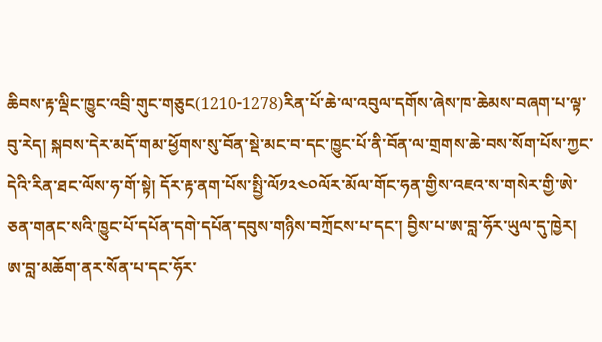ཆིབས་རྟ་ལྡིང་ཁྱུང་འབྲི་གུང་གཅུང(1210-1278)རིན་པོ་ཆེ་ལ་འབུལ་དགོས་ཞེས་ཁ་ཆེམས་བཞག་པ་ལྟ་བུ་རེད། སྐབས་དེར་མདོ་གམ་ཕྱོགས་སུ་བོན་སྡེ་མང་བ་དང་ཁྱུང་པོ་ནི་བོན་ལ་གྲགས་ཆེ་བས་སོག་པོས་ཀྱང་དེའི་རིན་ཐང་ལོས་ཧ་གོ་སྟེ། དོར་རྟ་ནག་པོས་སྤྱི་ལོ༡༢༤༠ལོར་མོལ་གོང་ཧན་གྱིས་འཇའ་ས་གསེར་གྱི་ཨེ་ཅན་གནང་སའི་ཁྱུང་པོ་དཔོན་དགེ་དཔོན་དབུས་གཉིས་བཀྲོངས་པ་དང་། བྱིས་པ་ཨ་བླ་ཧོར་ཡུལ་དུ་ཁྱེར། ཨ་བླ་མཆོག་ནར་སོན་པ་དང་ཧོར་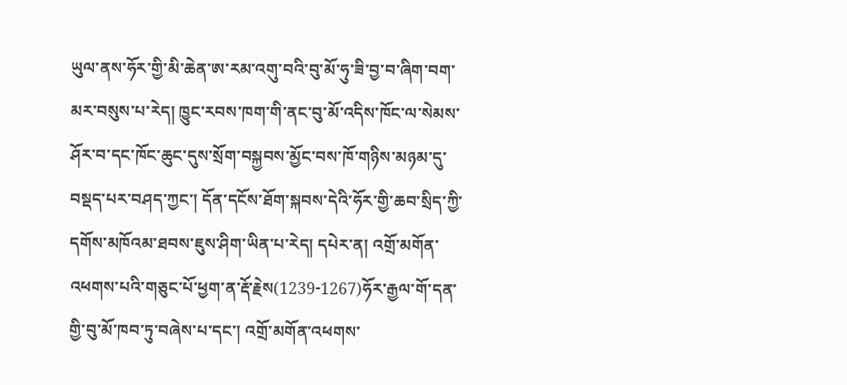ཡུལ་ནས་ཧོར་གྱི་མི་ཆེན་ཨ་རམ་འགུ་བའི་བུ་མོ་ཧུ་ཟི་བྱ་བ་ཞིག་བག་མར་བསུས་པ་རེད། ཁྱུང་རབས་ཁག་གི་ནང་བུ་མོ་འདིས་ཁོང་ལ་སེམས་ཤོར་བ་དང་ཁོང་ཆུང་དུས་སྲོག་བསྐྱབས་མྱོང་བས་ཁོ་གཉིས་མཉམ་དུ་བསྡད་པར་བཤད་ཀྱང་། དོན་དངོས་ཐོག་སྐབས་དེའི་ཧོར་གྱི་ཆབ་སྲིད་ཀྱི་དགོས་མཁོའམ་ཐབས་ཇུས་ཤིག་ཡིན་པ་རེད། དཔེར་ན། འགྲོ་མགོན་འཕགས་པའི་གཅུང་པོ་ཕྱག་ན་རྡོ་རྗེས(1239-1267)ཧོར་རྒྱལ་གོ་དན་གྱི་བུ་མོ་ཁབ་ཏུ་བཞེས་པ་དང་། འགྲོ་མགོན་འཕགས་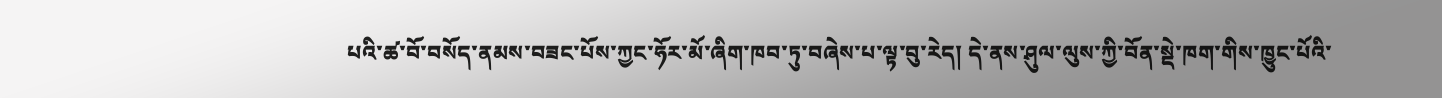པའི་ཚ་བོ་བསོད་ནམས་བཟང་པོས་ཀྱང་ཧོར་མོ་ཞིག་ཁབ་ཏུ་བཞེས་པ་ལྟ་བུ་རེད། དེ་ནས་ཤུལ་ལུས་ཀྱི་བོན་སྡེ་ཁག་གིས་ཁྱུང་པོའི་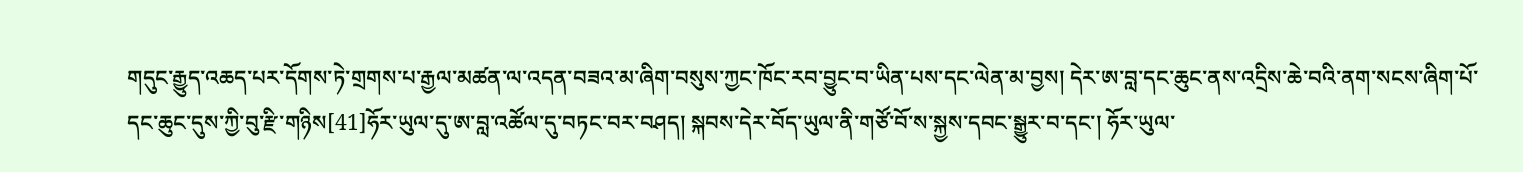གདུང་རྒྱུད་འཆད་པར་དོགས་ཏེ་གྲགས་པ་རྒྱལ་མཚན་ལ་འདན་བཟའ་མ་ཞིག་བསུས་ཀྱང་ཁོང་རབ་བྱུང་བ་ཡིན་པས་དང་ལེན་མ་བྱས། དེར་ཨ་བླ་དང་ཆུང་ནས་འདྲིས་ཆེ་བའི་ནག་སངས་ཞིག་པོ་དང་ཆུང་དུས་ཀྱི་བུ་རྫི་གཉིས[41]ཧོར་ཡུལ་དུ་ཨ་བླ་འཚོལ་དུ་བཏང་བར་བཤད། སྐབས་དེར་བོད་ཡུལ་ནི་གཙོ་བོ་ས་སྐྱས་དབང་སྒྱུར་བ་དང་། ཧོར་ཡུལ་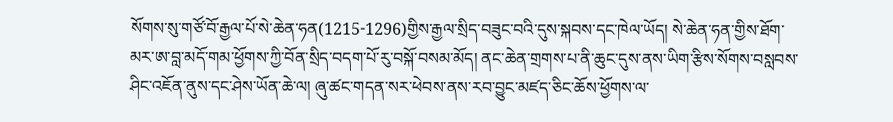སོགས་སུ་གཙོ་བོ་རྒྱལ་པོ་སེ་ཆེན་ཧན(1215-1296)གྱིས་རྒྱལ་སྲིད་བཟུང་བའི་དུས་སྐབས་དང་ཁེལ་ཡོད། སེ་ཆེན་ཧན་གྱིས་ཐོག་མར་ཨ་བླ་མདོ་གམ་ཕྱོགས་ཀྱི་བོན་སྲིད་བདག་པོ་རུ་བསྐོ་བསམ་མོད། ནང་ཆེན་གྲགས་པ་ནི་ཆུང་དུས་ནས་ཡིག་རྩིས་སོགས་བསླབས་ཤིང་འཇོན་ནུས་དང་ཤེས་ཡོན་ཆེ་ལ། ཞུ་ཚང་གདན་སར་ཕེབས་ནས་རབ་བྱུང་མཛད་ཅིང་ཆོས་ཕྱོགས་ལ་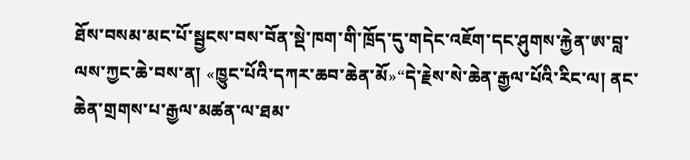ཐོས་བསམ་མང་པོ་སྦྱངས་བས་བོན་སྡེ་ཁག་གི་ཁྲོད་དུ་གདེང་འཇོག་དང་ཤུགས་རྐྱེན་ཨ་བླ་ལས་ཀྱང་ཆེ་བས་ན། «ཁྱུང་པོའི་དཀར་ཆབ་ཆེན་མོ»“དེ་རྗེས་སེ་ཆེན་རྒྱལ་པོའི་རིང་ལ། ནང་ཆེན་གྲགས་པ་རྒྱལ་མཚན་ལ་ཐམ་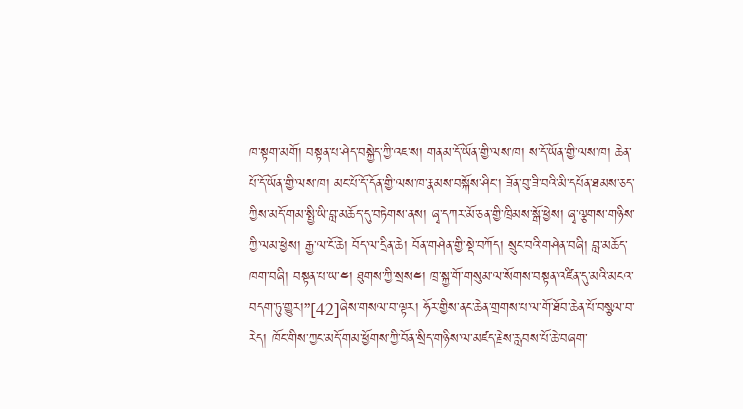ཁ་སྟག་མགོ། བསྟན་པ་ཤེད་བསྐྱེད་ཀྱི་འཇ་ས། གནམ་དོ་ཡོན་གྱི་ལས་ཁ། ས་དོ་ཡོན་གྱི་ལས་ཁ། ཆེན་པོ་དོ་ཡོན་གྱི་ལས་ཁ། མང་པོ་དོ་དོན་གྱི་ལས་ཁ་རྣམས་བསྐོས་ཤིང་། ཟོན་བུ་ཟི་བའི་མི་དཔོན་ཐམས་ཅད་ཀྱིས་མདོ་གམ་སྤྱི་ཡི་བླ་མཆོད་དུ་བཏེགས་ནས། ཞྭ་དཀར་མོ་ཅན་གྱི་ཁྲིམས་སྒོ་ཕྱེས། ཞྭ་ལྕགས་གཉིས་ཀྱི་ལམ་ཕྱེས། རྒྱ་ལ་ངོ་ཆེ། བོད་ལ་དྲིན་ཆེ། བོན་གཤེན་གྱི་སྡེ་བཀོད། སྲུང་བའི་གཤེན་བཞི། བླ་མཆོད་ཁག་བཞི། བསྟན་པ་ཡ་༤། ཐུགས་ཀྱི་སྲས༤། ཁྲ་སྐྱ་གོ་གསུམ་ལ་སོགས་བསྟན་འཛིན་དུ་མའི་མངའ་བདག་ཏུ་གྱུར།”[42]ཞེས་གསལ་བ་ལྟར། ཧོར་གྱིས་ནང་ཆེན་གྲགས་པ་ལ་གོ་ཐོབ་ཆེན་པོ་བསྩལ་བ་རེད། ཁོང་གིས་ཀྱང་མདོ་གམ་ཕྱོགས་ཀྱི་བོན་སྲིད་གཉིས་ལ་མཛད་རྗེས་རླབས་པོ་ཆེ་བཞག་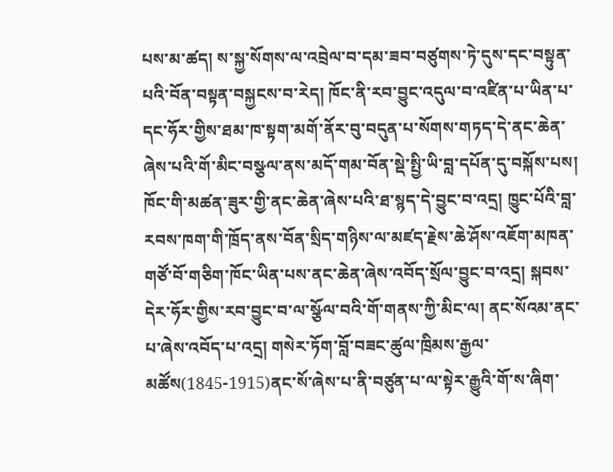པས་མ་ཚད། ས་སྐྱ་སོགས་ལ་འབྲེལ་བ་དམ་ཟབ་བཙུགས་ཏེ་དུས་དང་བསྟུན་པའི་བོན་བསྟན་བསྐྱངས་བ་རེད། ཁོང་ནི་རབ་བྱུང་འདུལ་བ་འཛིན་པ་ཡིན་པ་དང་ཧོར་གྱིས་ཐམ་ཁ་སྟག་མགོ་ནོར་བུ་བདུན་པ་སོགས་གཏད་དེ་ནང་ཆེན་ཞེས་པའི་གོ་མིང་བསྩལ་ནས་མདོ་གམ་བོན་སྡེ་སྤྱི་ཡི་བླ་དཔོན་དུ་བསྐོས་པས། ཁོང་གི་མཚན་ཟུར་གྱི་ནང་ཆེན་ཞེས་པའི་ཐ་སྙད་དེ་བྱུང་བ་འདྲ། ཁྱུང་པོའི་བླ་རབས་ཁག་གི་ཁྲོད་ནས་བོན་སྲིད་གཉིས་ལ་མཛད་རྗེས་ཆེ་ཤོས་འཇོག་མཁན་གཙོ་བོ་གཅིག་ཁོང་ཡིན་པས་ནང་ཆེན་ཞེས་འབོད་སྲོལ་བྱུང་བ་འདྲ། སྐབས་དེར་ཧོར་གྱིས་རབ་བྱུང་བ་ལ་སྩོལ་བའི་གོ་གནས་ཀྱི་མིང་ལ། ནང་སོའམ་ནང་པ་ཞེས་འབོད་པ་འདྲ། གསེར་ཏོག་བློ་བཟང་ཚུལ་ཁྲིམས་རྒྱལ་མཚོས(1845-1915)ནང་སོ་ཞེས་པ་ནི་བཙུན་པ་ལ་སྟེར་རྒྱུའི་གོ་ས་ཞིག་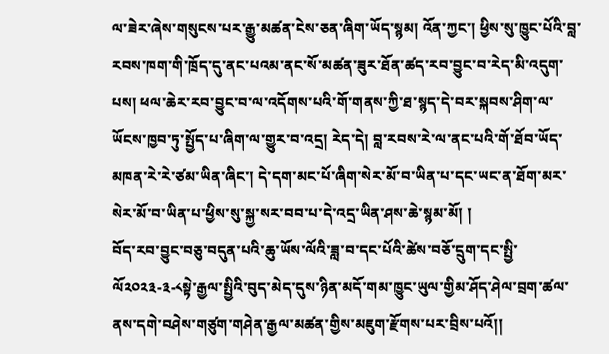ལ་ཟེར་ཞེས་གསུངས་པར་རྒྱུ་མཚན་ངེས་ཅན་ཞིག་ཡོད་སྙམ། འོན་ཀྱང་། ཕྱིས་སུ་ཁྱུང་པོའི་བླ་རབས་ཁག་གི་ཁྲོད་དུ་ནང་པའམ་ནང་སོ་མཚན་ཟུར་ཐོན་ཚད་རབ་བྱུང་བ་རེད་མི་འདུག་པས། ཕལ་ཆེར་རབ་བྱུང་བ་ལ་འདོགས་པའི་གོ་གནས་ཀྱི་ཐ་སྙད་དེ་བར་སྐབས་ཤིག་ལ་ཡོངས་ཁྱབ་ཏུ་སྤྱོད་པ་ཞིག་ལ་གྱུར་བ་འདྲ། རེད་དེ། བླ་རབས་རེ་ལ་ནང་པའི་གོ་ཐོབ་ཡོད་མཁན་རེ་རེ་ཙམ་ཡིན་ཞིང་། དེ་དག་མང་པོ་ཞིག་སེར་མོ་བ་ཡིན་པ་དང་ཡང་ན་ཐོག་མར་སེར་མོ་བ་ཡིན་པ་ཕྱིས་སུ་སྐྱ་སར་བབ་པ་དེ་འདྲ་ཡིན་ཤས་ཆེ་སྙམ་མོ། །
བོད་རབ་བྱུང་བཅུ་བདུན་པའི་ཆུ་ཡོས་ལོའི་ཟླ་བ་དང་པོའི་ཚེས་བཅོ་དྲུག་དང་སྤྱི་ལོ༢༠༢༣-༣-༨སྟེ་རྒྱལ་སྤྱིའི་བུད་མེད་དུས་ཉིན་མདོ་གམ་ཁྱུང་ཡུལ་གྱིམ་ཤོད་ཤེལ་བྲག་ཚལ་ནས་དགེ་བཤེས་གཙུག་གཤེན་རྒྱལ་མཚན་གྱིས་མཇུག་རྫོགས་པར་བྲིས་པའོ།།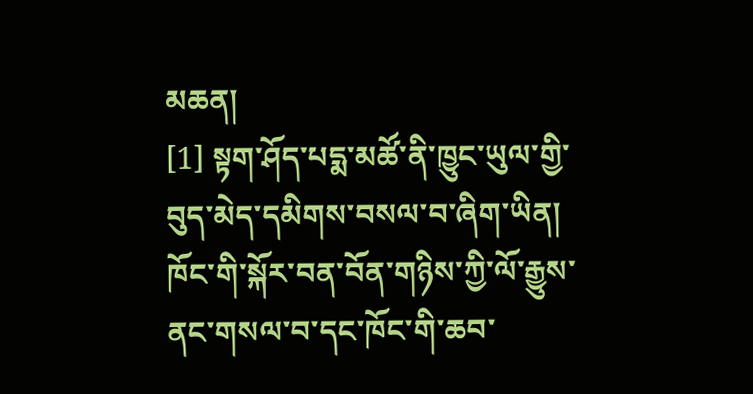མཆན།
[1] སྟག་ཤོད་པདྨ་མཚོ་ནི་ཁྱུང་ཡུལ་གྱི་བུད་མེད་དམིགས་བསལ་བ་ཞིག་ཡིན། ཁོང་གི་སྐོར་བན་བོན་གཉིས་ཀྱི་ལོ་རྒྱུས་ནང་གསལ་བ་དང་ཁོང་གི་ཆབ་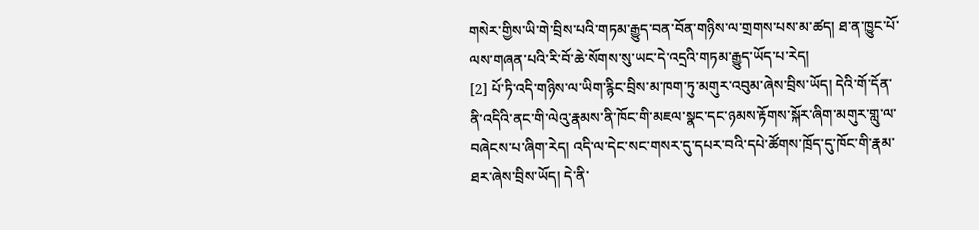གསེར་གྱིས་ཡི་གེ་བྲིས་པའི་གཏམ་རྒྱུད་བན་བོན་གཉིས་ལ་གྲགས་པས་མ་ཚད། ཐ་ན་ཁྱུང་པོ་ལས་གཞན་པའི་རི་བོ་ཆེ་སོགས་སུ་ཡང་དེ་འདྲའི་གཏམ་རྒྱུད་ཡོད་པ་རེད།
[2] པོ་ཏི་འདི་གཉིས་ལ་ཡིག་རྙིང་བྲིས་མ་ཁག་ཏུ་མགུར་འབུམ་ཞེས་བྲིས་ཡོད། དེའི་གོ་དོན་ནི་འདིའི་ནང་གི་ལེའུ་རྣམས་ནི་ཁོང་གི་མཇལ་སྣང་དང་ཉམས་རྟོགས་སྐོར་ཞིག་མགུར་གླུ་ལ་བཞེངས་པ་ཞིག་རེད། འདི་ལ་དེང་སང་གསར་དུ་དཔར་བའི་དཔེ་ཚོགས་ཁྲོད་དུ་ཁོང་གི་རྣམ་ཐར་ཞེས་བྲིས་ཡོད། དེ་ནི་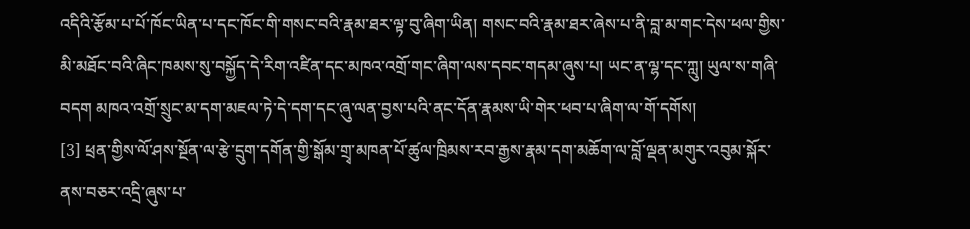འདིའི་རྩོམ་པ་པོ་ཁོང་ཡིན་པ་དང་ཁོང་གི་གསང་བའི་རྣམ་ཐར་ལྟ་བུ་ཞིག་ཡིན། གསང་བའི་རྣམ་ཐར་ཞེས་པ་ནི་བླ་མ་གང་དེས་ཕལ་གྱིས་མི་མཐོང་བའི་ཞིང་ཁམས་སུ་བསྐྱོད་དེ་རིག་འཛིན་དང་མཁའ་འགྲོ་གང་ཞིག་ལས་དབང་གདམ་ཞུས་པ། ཡང་ན་ལྷ་དང་ཀླུ། ཡུལ་ས་གཞི་བདག མཁའ་འགྲོ་སྲུང་མ་དག་མཇལ་ཏེ་དེ་དག་དང་ཞུ་ལན་བྱས་པའི་ནང་དོན་རྣམས་ཡི་གེར་ཕབ་པ་ཞིག་ལ་གོ་དགོས།
[3] ཕྲན་གྱིས་ལོ་ཤས་སྔོན་ལ་རྩེ་དྲུག་དགོན་གྱི་སྒོམ་གྲྭ་མཁན་པོ་ཚུལ་ཁྲིམས་རབ་རྒྱས་རྣམ་དག་མཆོག་ལ་བློ་ལྡན་མགུར་འབུམ་སྐོར་ནས་བཅར་འདྲི་ཞུས་པ་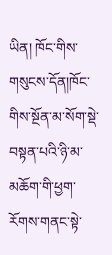ཡིན། ཁོང་གིས་གསུངས་དོན།ཁོང་གིས་སྔོན་མ་སོག་སྡེ་བསྟན་པའི་ཉི་མ་མཆོག་གི་ཕྱག་རོགས་གནང་སྟེ་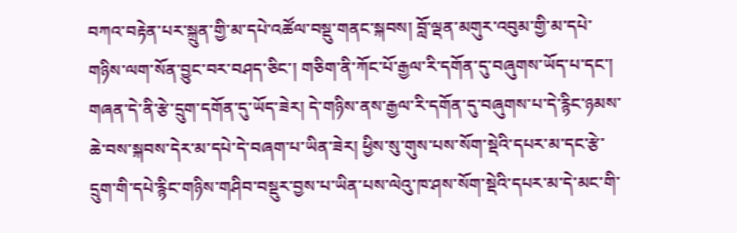བཀའ་བརྟེན་པར་སྐྲུན་གྱི་མ་དཔེ་འཚོལ་བསྡུ་གནང་སྐབས། བློ་ལྡན་མགུར་འབུམ་གྱི་མ་དཔེ་གཉིས་ལག་སོན་བྱུང་བར་བཤད་ཅིང་། གཅིག་ནི་ཀོང་པོ་རྒྱལ་རི་དགོན་དུ་བཞུགས་ཡོད་པ་དང་། གཞན་དེ་ནི་རྩེ་དྲུག་དགོན་དུ་ཡོད་ཟེར། དེ་གཉིས་ནས་རྒྱལ་རི་དགོན་དུ་བཞུགས་པ་དེ་རྙིང་ཉམས་ཆེ་བས་སྐབས་དེར་མ་དཔེ་དེ་བཞག་པ་ཡིན་ཟེར། ཕྱིས་སུ་གུས་པས་སོག་སྡེའི་དཔར་མ་དང་རྩེ་དྲུག་གི་དཔེ་རྙིང་གཉིས་གཤིབ་བསྡུར་བྱས་པ་ཡིན་པས་ལེའུ་ཁ་ཤས་སོག་སྡེའི་དཔར་མ་དེ་མང་གི་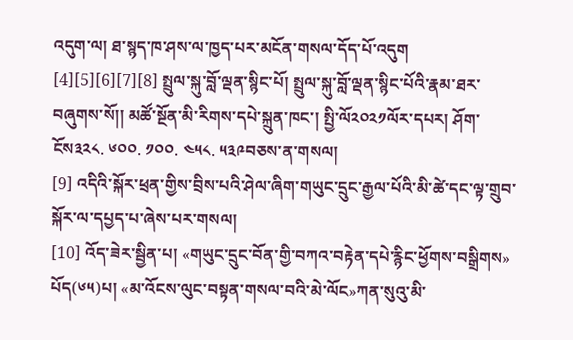འདུག་ལ། ཐ་སྙད་ཁ་ཤས་ལ་ཁྱད་པར་མངོན་གསལ་དོད་པོ་འདུག
[4][5][6][7][8] སྤྲུལ་སྐུ་བློ་ལྡན་སྙིང་པོ། སྤྲུལ་སྐུ་བློ་ལྡན་སྙིང་པོའི་རྣམ་ཐར་བཞུགས་སོ།། མཚོ་སྔོན་མི་རིགས་དཔེ་སྐྲུན་ཁང་། སྤྱི་ལོ༢༠༢༡ལོར་དཔར། ཤོག་ངོས༣༢༨. ༦༠༠. ༡༠༠. ༤༥༨. ༥༣༩བཅས་ན་གསལ།
[9] འདིའི་སྐོར་ཕྲན་གྱིས་བྲིས་པའི་ཤེལ་ཞིག་གཡུང་དྲུང་རྒྱལ་པོའི་མི་ཚེ་དང་ལྟ་གྲུབ་སྐོར་ལ་དཔྱད་པ་ཞེས་པར་གསལ།
[10] འོད་ཟེར་སྦྱིན་པ། «གཡུང་དྲུང་བོན་གྱི་བཀའ་བརྟེན་དཔེ་རྙིང་ཕྱོགས་བསྒྲིགས» པོད(༦༥)པ། «མ་འོངས་ལུང་བསྟན་གསལ་བའི་མེ་ལོང»ཀན་སུའུ་མི་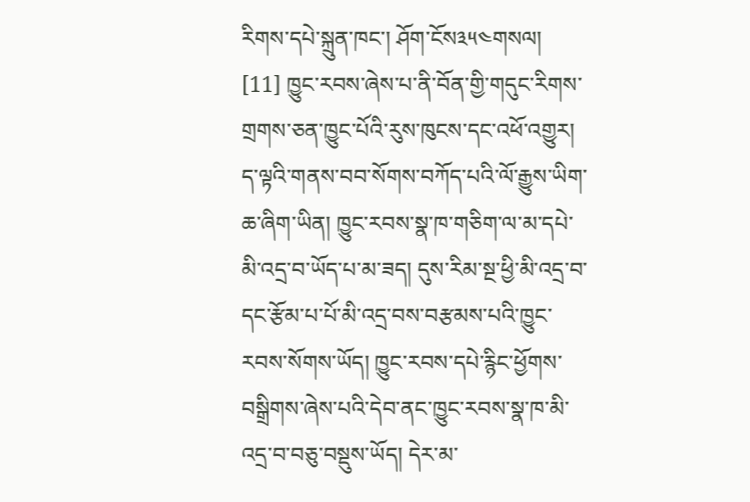རིགས་དཔེ་སྐྲུན་ཁང་། ཤོག་ངོས༣༥༤གསལ།
[11] ཁྱུང་རབས་ཞེས་པ་ནི་བོན་གྱི་གདུང་རིགས་གྲགས་ཅན་ཁྱུང་པོའི་རུས་ཁུངས་དང་འཕོ་འགྱུར། ད་ལྟའི་གནས་བབ་སོགས་བཀོད་པའི་ལོ་རྒྱུས་ཡིག་ཆ་ཞིག་ཡིན། ཁྱུང་རབས་སྣ་ཁ་གཅིག་ལ་མ་དཔེ་མི་འདྲ་བ་ཡོད་པ་མ་ཟད། དུས་རིམ་སྔ་ཕྱི་མི་འདྲ་བ་དང་རྩོམ་པ་པོ་མི་འདྲ་བས་བརྩམས་པའི་ཁྱུང་རབས་སོགས་ཡོད། ཁྱུང་རབས་དཔེ་རྙིང་ཕྱོགས་བསྒྲིགས་ཞེས་པའི་དེབ་ནང་ཁྱུང་རབས་སྣ་ཁ་མི་འདྲ་བ་བཅུ་བསྡུས་ཡོད། དེར་མ་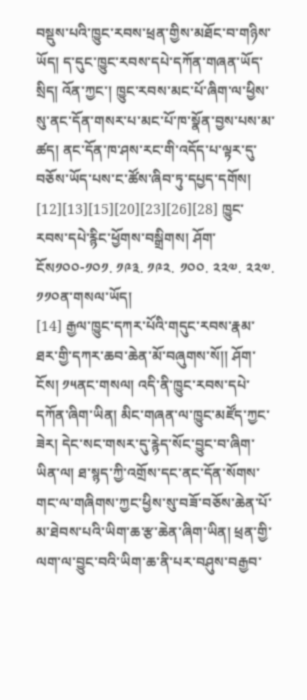བསྡུས་པའི་ཁྱུང་རབས་ཕྲན་གྱིས་མཐོང་བ་གཉིས་ཡོད། ད་དུང་ཁྱུང་རབས་དཔེ་དཀོན་གཞན་ཡོད་སྲིད། འོན་ཀྱང་། ཁྱུང་རབས་མང་པོ་ཞིག་ལ་ཕྱིས་སུ་ནང་དོན་གསར་པ་མང་པོ་ཁ་སྣོན་བྱས་པས་མ་ཚད། ནང་དོན་ཁ་ཤས་རང་གི་འདོད་པ་ལྟར་དུ་བཅོས་ཡོད་པས་ང་ཚོས་ཞིབ་ཏུ་དཔྱད་དགོས།
[12][13][15][20][23][26][28] ཁྱུང་རབས་དཔེ་རྙིང་ཕྱོགས་བསྒྲིགས། ཤོག་ངོས༡༠༠-༡༠༡. ༡༩༣. ༡༩༢. ༡༠༠. ༢༢༧. ༢༢༧. ༡༡༠ན་གསལ་ཡོད།
[14] རྒྱལ་ཁྱུང་དཀར་པོའི་གདུང་རབས་རྣམ་ཐར་གྱི་དཀར་ཆབ་ཆེན་མོ་བཞུགས་སོ།། ཤོག་ངོས། ༡༥ནང་གསལ། འདི་ནི་ཁྱུང་རབས་དཔེ་དཀོན་ཞིག་ཡིན། མིང་གཞན་ལ་ཁྱུང་མཛོད་ཀྱང་ཟེར། དེང་སང་གསར་དུ་རྙེད་སོང་བྱུང་བ་ཞིག་ཡིན་ལ། ཐ་སྙད་ཀྱི་འགྲོས་དང་ནང་དོན་སོགས་གང་ལ་གཞིགས་ཀྱང་ཕྱིས་སུ་བཟོ་བཅོས་ཆེན་པོ་མ་ཐེབས་པའི་ཡིག་ཆ་རྩ་ཆེན་ཞིག་ཡིན། ཕྲན་གྱི་ལག་ལ་བྱུང་བའི་ཡིག་ཆ་ནི་པར་བཤུས་བརྒྱབ་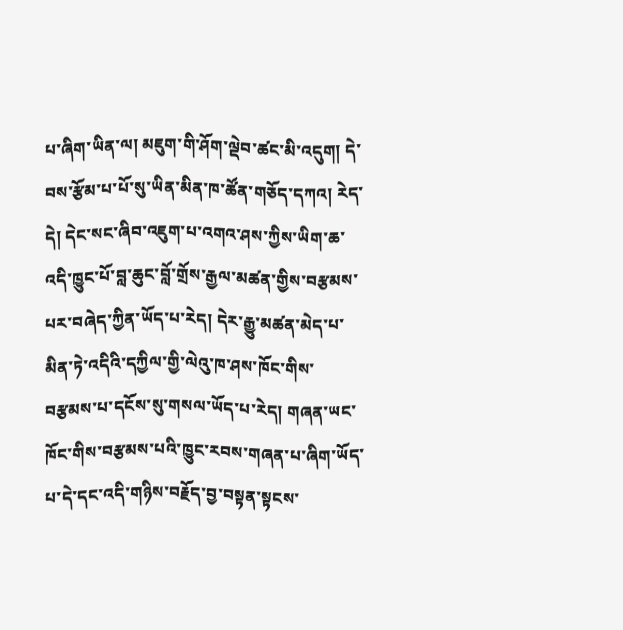པ་ཞིག་ཡིན་ལ། མཇུག་གི་ཤོག་ལྡེབ་ཚང་མི་འདུག། དེ་བས་རྩོམ་པ་པོ་སུ་ཡིན་མིན་ཁ་ཚོན་གཅོད་དཀའ། རེད་དེ། དེང་སང་ཞིབ་འཇུག་པ་འགའ་ཤས་ཀྱིས་ཡིག་ཆ་འདི་ཁྱུང་པོ་བླ་ཆུང་བློ་གྲོས་རྒྱལ་མཚན་གྱིས་བརྩམས་པར་བཞེད་ཀྱིན་ཡོད་པ་རེད། དེར་རྒྱུ་མཚན་མེད་པ་མིན་ཏེ་འདིའི་དཀྱིལ་གྱི་ལེའུ་ཁ་ཤས་ཁོང་གིས་བརྩམས་པ་དངོས་སུ་གསལ་ཡོད་པ་རེད། གཞན་ཡང་ཁོང་གིས་བརྩམས་པའི་ཁྱུང་རབས་གཞན་པ་ཞིག་ཡོད་པ་དེ་དང་འདི་གཉིས་བརྗོད་བྱ་བསྟན་སྟངས་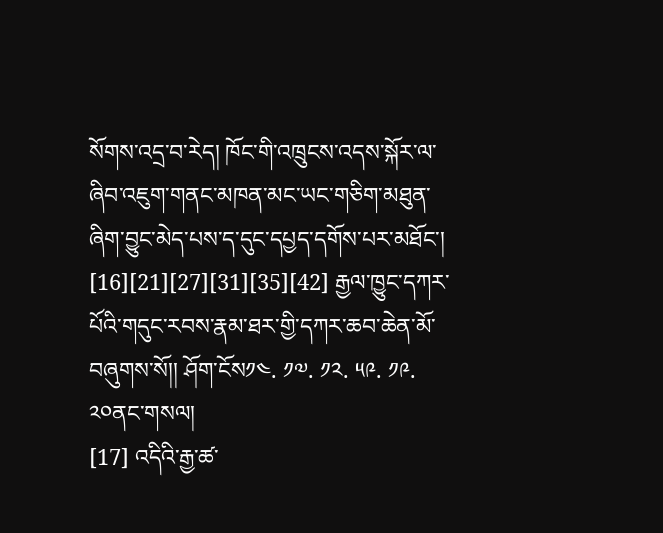སོགས་འདྲ་བ་རེད། ཁོང་གི་འཁྲུངས་འདས་སྐོར་ལ་ཞིབ་འཇུག་གནང་མཁན་མང་ཡང་གཅིག་མཐུན་ཞིག་བྱུང་མེད་པས་ད་དུང་དཔྱད་དགོས་པར་མཐོང་།
[16][21][27][31][35][42] རྒྱལ་ཁྱུང་དཀར་པོའི་གདུང་རབས་རྣམ་ཐར་གྱི་དཀར་ཆབ་ཆེན་མོ་བཞུགས་སོ།། ཤོག་ངོས༡༤. ༡༧. ༡༢. ༥༩. ༡༩. ༢༠ནང་གསལ།
[17] འདིའི་རྒྱ་ཚ་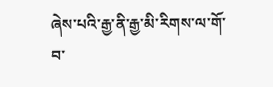ཞེས་པའི་རྒྱ་ནི་རྒྱ་མི་རིགས་ལ་གོ་བ་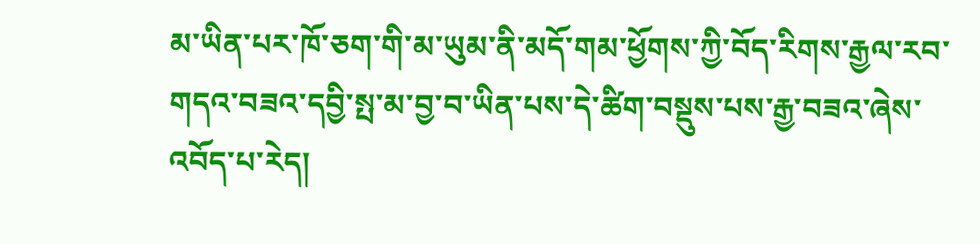མ་ཡིན་པར་ཁོ་ཅག་གི་མ་ཡུམ་ནི་མདོ་གམ་ཕྱོགས་ཀྱི་བོད་རིགས་རྒྱལ་རབ་གདའ་བཟའ་དབྱི་སྤ་མ་བྱ་བ་ཡིན་པས་དེ་ཚིག་བསྡུས་པས་རྒྱ་བཟའ་ཞེས་འབོད་པ་རེད།